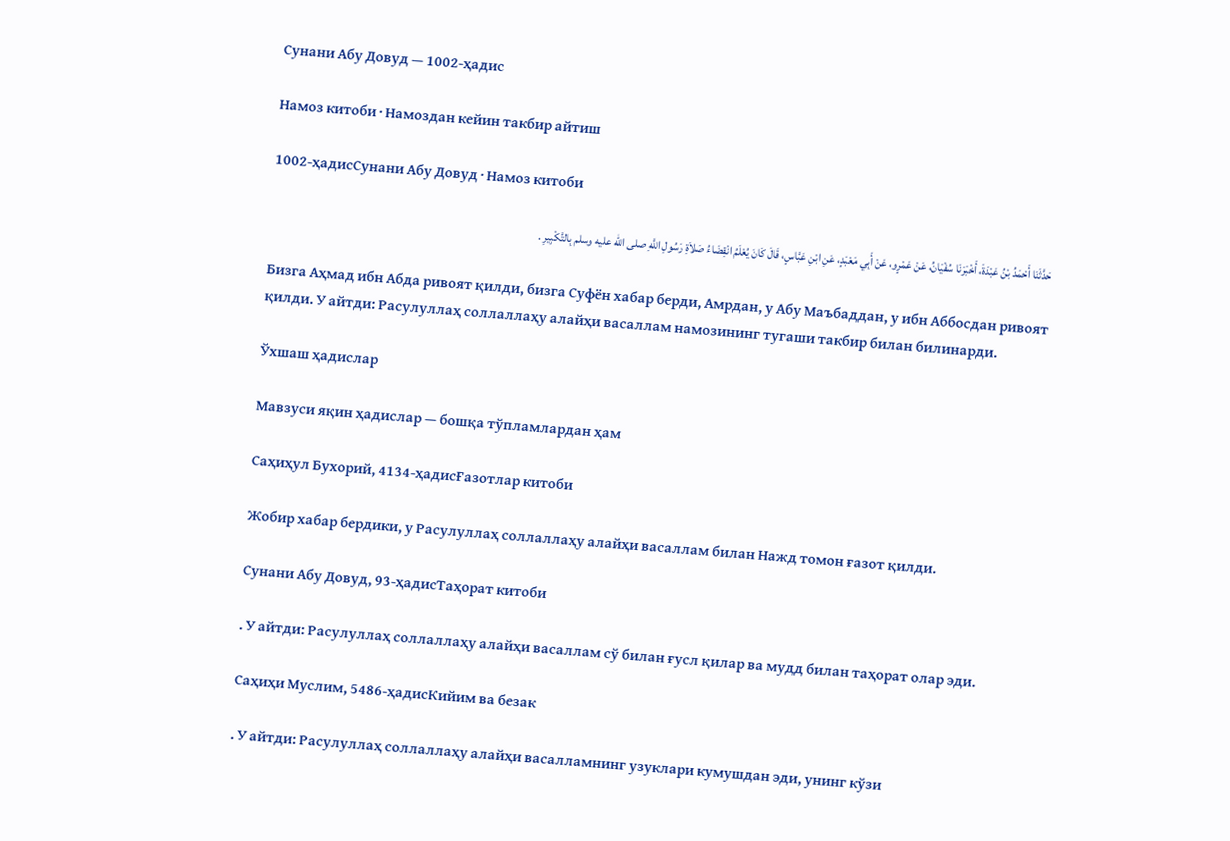Сунани Абу Довуд — 1002-ҳадис

Намоз китоби · Намоздан кейин такбир айтиш

1002-ҳадисСунани Абу Довуд · Намоз китоби

حَدَّثَنَا أَحْمَدُ بْنُ عَبْدَةَ، أَخْبَرَنَا سُفْيَانُ، عَنْ عَمْرٍو، عَنْ أَبِي مَعْبَدٍ، عَنِ ابْنِ عَبَّاسٍ، قَالَ كَانَ يُعْلَمُ انْقِضَاءُ صَلاَةِ رَسُولِ اللَّهِ صلى الله عليه وسلم بِالتَّكْبِيرِ .

Бизга Аҳмад ибн Абда ривоят қилди, бизга Суфён хабар берди, Амрдан, у Абу Маъбаддан, у ибн Аббосдан ривоят қилди. У айтди: Расулуллаҳ соллаллаҳу алайҳи васаллам намозининг тугаши такбир билан билинарди.

Ўхшаш ҳадислар

Мавзуси яқин ҳадислар — бошқа тўпламлардан ҳам

Саҳиҳул Бухорий, 4134-ҳадисҒазотлар китоби

Жобир хабар бердики, у Расулуллаҳ соллаллаҳу алайҳи васаллам билан Нажд томон ғазот қилди.

Сунани Абу Довуд, 93-ҳадисТаҳорат китоби

. У айтди: Расулуллаҳ соллаллаҳу алайҳи васаллам сў билан ғусл қилар ва мудд билан таҳорат олар эди.

Саҳиҳи Муслим, 5486-ҳадисКийим ва безак

. У айтди: Расулуллаҳ соллаллаҳу алайҳи васалламнинг узуклари кумушдан эди, унинг кўзи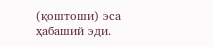(қоштоши) эса ҳабаший эди.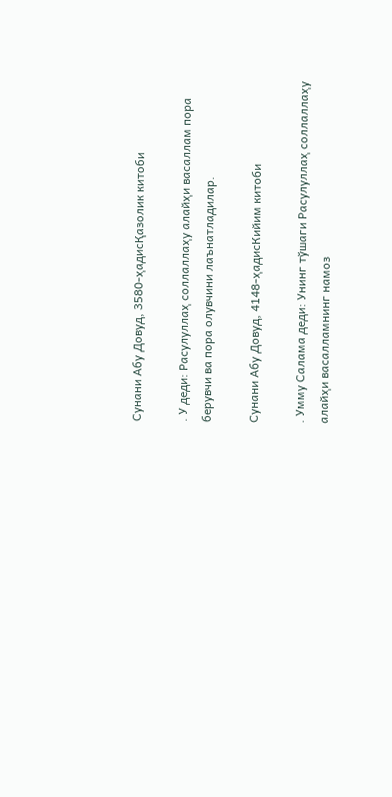Сунани Абу Довуд, 3580-ҳадисҚазолик китоби

. У деди: Расулуллаҳ соллаллаҳу алайҳи васаллам пора берувчи ва пора олувчини лаънатладилар.

Сунани Абу Довуд, 4148-ҳадисКийим китоби

. Умму Салама деди: Унинг тўшаги Расулуллаҳ соллаллаҳу алайҳи васалламнинг намоз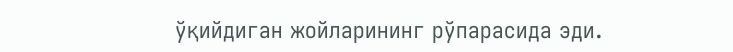ўқийдиган жойларининг рўпарасида эди.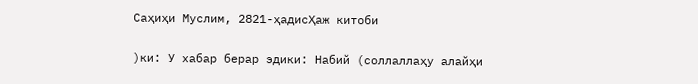Саҳиҳи Муслим, 2821-ҳадисҲаж китоби

)ки: У хабар берар эдики: Набий (соллаллаҳу алайҳи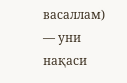васаллам) — уни нақаси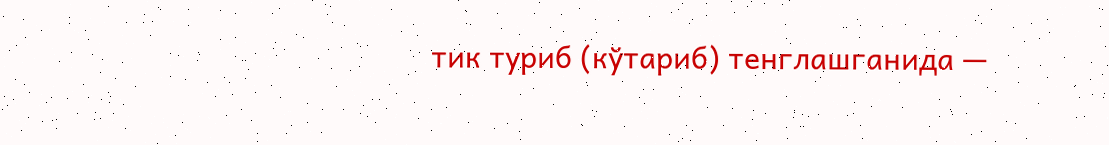тик туриб (кўтариб) тенглашганида —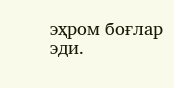эҳром боғлар эди.